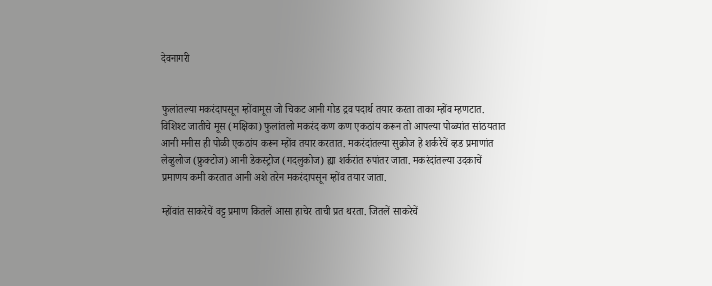देवनागरी


फुलांतल्या मकरंदापसून म्होंवामूस जो चिकट आनी गोड द्रव पदार्थ तयार करता ताका म्होंव म्हणटात. विशिश्ट जातीचे मूस (मक्षिका) फुलांतलो मकरंद कण कण एकठांय करून तो आपल्या पोळ्यांत सांठयतात आनी मनीस ही पोळी एकठांय करून म्होंव तयार करतात. मकरंदांतल्या सुक्रोज हे शर्करेचें व्हड प्रमाणांत लेव्हुलोज (फ्रुक्टोज) आनी डेकस्ट्रोज (गदलुकोज) ह्या शर्करांत रुपांतर जाता. मकरंदांतल्या उदकाचें प्रमाणय कमी करतात आनी अशे तरेन मकरंदापसून म्होंव तयार जाता.

म्होंवांत साकरेचें वट्ट प्रमाण कितलें आसा हाचेर ताची प्रत थरता. जितलें साकरेचें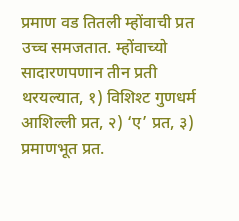प्रमाण वड तितली म्होंवाची प्रत उच्च समजतात. म्होंवाच्यो सादारणपणान तीन प्रती थरयल्यात, १) विशिश्ट गुणधर्म आशिल्ली प्रत, २) ‘ए’ प्रत, ३) प्रमाणभूत प्रत.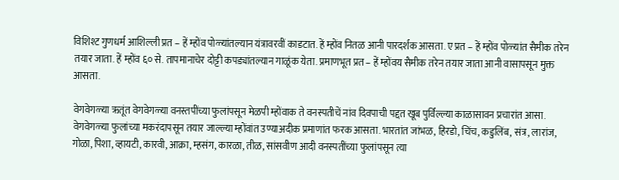विशिश्ट गुणधर्म आशिल्ली प्रत – हें म्होंव पोळ्यांतल्यान यंत्रावरवीं काडटात. हें म्होंव नितळ आनी पारदर्शक आसता. ए प्रत – हें म्होंव पोळ्यांत सैमीक तरेन तयार जाता. हें म्होंव ६० से. तापमानाचेर दोट्टी कपड्यांतल्यान गाळूंक येता. प्रमाणभूत प्रत – हें म्होंवय सैमीक तरेन तयार जाता आनी वासापसून मुक्त आसता.

वेगवेगळ्या ऋतूंत वेगवेगळ्या वनस्तपींच्या फुलांपसून मेळपी म्होंवाक ते वनस्पतीचें नांव दिवपाची पद्दत खूब पुर्विल्ल्या काळासावन प्रचारांत आसा. वेगवेगळ्या फुलांच्या मकरंदापसून तयार जाल्ल्या म्होंवांत उण्याअदीक प्रमाणांत फरक आसता. भारतांत जांभळ, हिरडो, चिंच, कडुलिंब, संत्र, लारांज, गोळा, पिशा, व्हायटी, कारवी, आक्रा, म्हसंग, कारळा, तीळ, सांसवीण आदी वनस्पतींच्या फुलांपसून त्या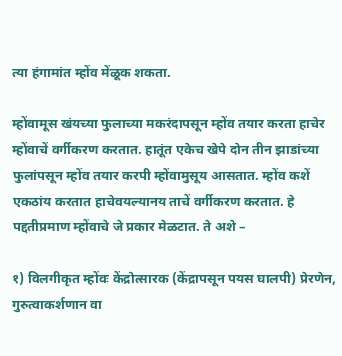त्या हंगामांत म्होंव मेंळूक शकता.

म्होंवामूस खंयच्या फुलाच्या मकरंदापसून म्होंव तयार करता हाचेर म्होंवाचें वर्गीकरण करतात. हातूंत एकेच खेपे दोन तीन झाडांच्या फुलांपसून म्होंव तयार करपी म्होंवामुसूय आसतात. म्होंव कशें एकठांय करतात हाचेवयल्यानय ताचें वर्गीकरण करतात. हे पद्दतीप्रमाण म्होंवाचे जे प्रकार मेळटात. ते अशे –

१) विलगीकृत म्होंवः केंद्रोत्सारक (केंद्रापसून पयस घालपी) प्रेरणेन, गुरुत्वाकर्शणान वा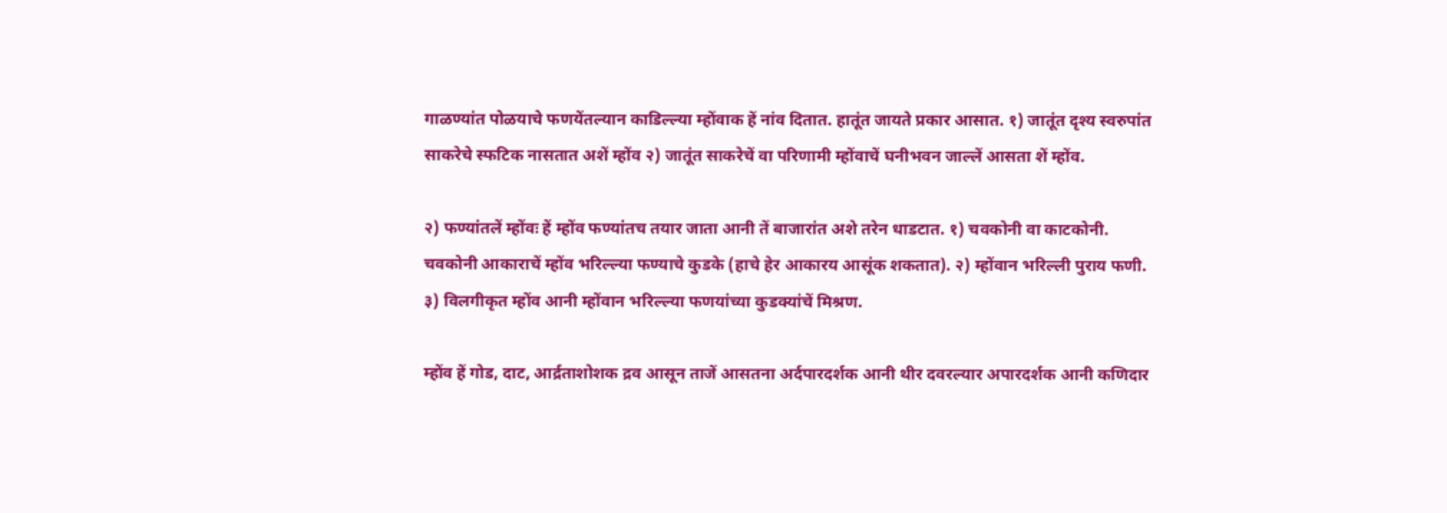गाळण्यांत पोळयाचे फणयेंतल्यान काडिल्ल्या म्होंवाक हें नांव दितात. हातूंत जायते प्रकार आसात. १) जातूंत दृश्य स्वरुपांत साकरेचे स्फटिक नासतात अशें म्होंव २) जातूंत साकरेचें वा परिणामी म्होंवाचें घनीभवन जाल्लें आसता शें म्होंव.

२) फण्यांतलें म्होंवः हें म्होंव फण्यांतच तयार जाता आनी तें बाजारांत अशे तरेन धाडटात. १) चवकोनी वा काटकोनी. चवकोनी आकाराचें म्होंव भरिल्ल्या फण्याचे कुडके (हाचे हेर आकारय आसूंक शकतात). २) म्होंवान भरिल्ली पुराय फणी. ३) विलगीकृत म्होंव आनी म्होंवान भरिल्ल्या फणयांच्या कुडक्यांचें मिश्रण.

म्होंव हें गोड, दाट, आर्द्रताशोशक द्रव आसून ताजें आसतना अर्दपारदर्शक आनी थीर दवरल्यार अपारदर्शक आनी कणिदार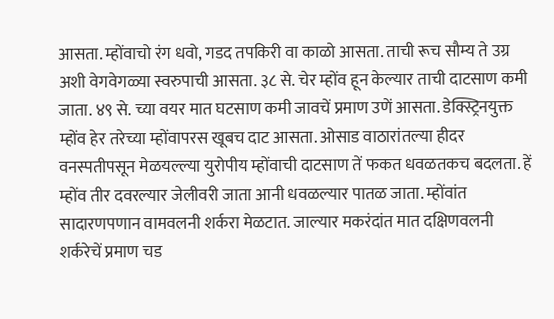आसता. म्होंवाचो रंग धवो, गडद तपकिरी वा काळो आसता. ताची रूच सौम्य ते उग्र अशी वेगवेगळ्या स्वरुपाची आसता. ३८ से. चेर म्होंव हून केल्यार ताची दाटसाण कमी जाता. ४९ से. च्या वयर मात घटसाण कमी जावचें प्रमाण उणें आसता. डेक्स्ट्रिनयुक्त म्होंव हेर तरेच्या म्होंवापरस खूबच दाट आसता. ओसाड वाठारांतल्या हीदर वनस्पतीपसून मेळयल्ल्या युरोपीय म्होंवाची दाटसाण तें फकत धवळतकच बदलता. हें म्होंव तीर दवरल्यार जेलीवरी जाता आनी धवळल्यार पातळ जाता. म्होंवांत सादारणपणान वामवलनी शर्करा मेळटात. जाल्यार मकरंदांत मात दक्षिणवलनी शर्करेचें प्रमाण चड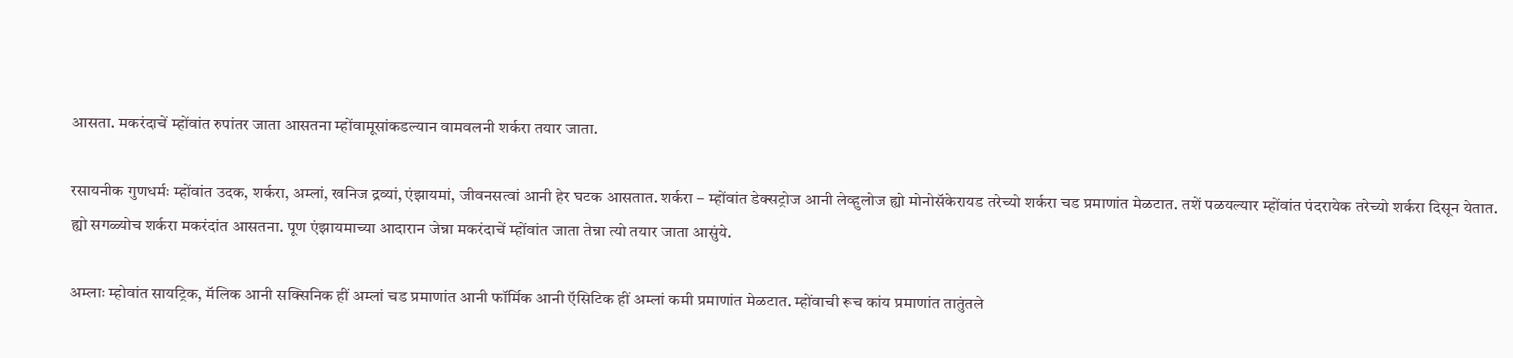आसता. मकरंदाचें म्होंवांत रुपांतर जाता आसतना म्होंवामूसांकडल्यान वामवलनी शर्करा तयार जाता.

रसायनीक गुणधर्मः म्होंवांत उदक, शर्करा, अम्लां, खनिज द्रव्यां, एंझायमां, जीवनसत्वां आनी हेर घटक आसतात. शर्करा – म्होंवांत डेक्सट्रोज आनी लेव्हुलोज ह्यो मोनोसॅकेरायड तरेच्यो शर्करा चड प्रमाणांत मेळटात. तशें पळयल्यार म्होंवांत पंदरायेक तरेच्यो शर्करा दिसून येतात. ह्यो सगळ्योच शर्करा मकरंदांत आसतना. पूण एंझायमाच्या आदारान जेन्ना मकरंदाचें म्होंवांत जाता तेन्ना त्यो तयार जाता आसुंये.

अम्लाः म्होवांत सायट्रिक, मॅलिक आनी सक्सिनिक हीं अम्लां चड प्रमाणांत आनी फॉर्मिक आनी ऍसिटिक हीं अम्लां कमी प्रमाणांत मेळटात. म्होंवाची रूच कांय प्रमाणांत तातुंतले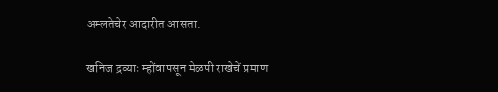अम्लतेचेर आदारीत आसता.

खनिज द्रव्याः म्होंवापसून मेळपी राखेचें प्रमाण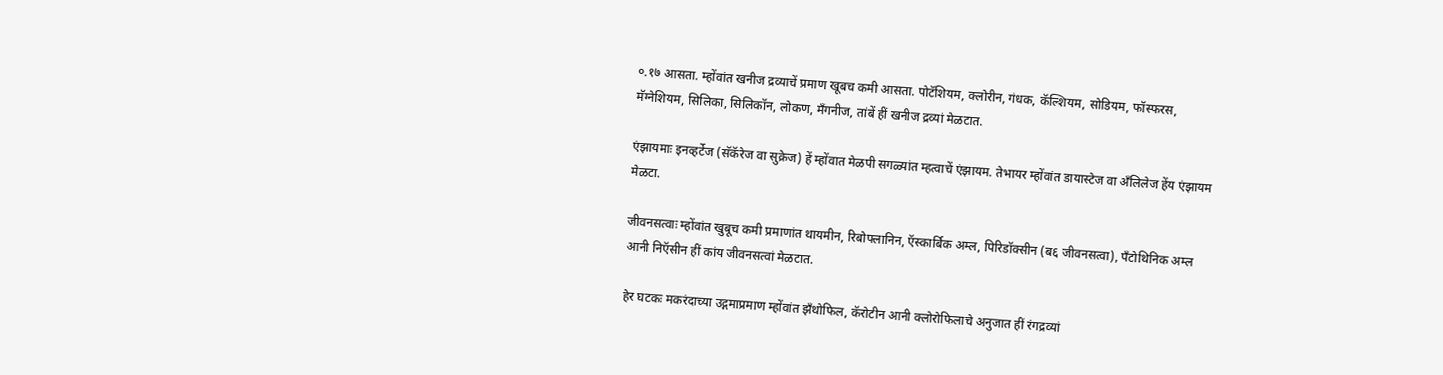०.१७ आसता. म्होंवांत खनीज द्रव्याचें प्रमाण खूबच कमी आसता. पोटॅशियम, क्लोरीन, गंधक, कॅल्शियम, सोडियम, फॉस्फरस, मॅग्नेशियम, सिलिका, सिलिकॉन, लोकण, मँगनीज, तांबें हीं खनीज द्रव्यां मेळटात.

एंझायमाः इनव्हर्टेज (सॅकॅरेज वा सुक्रेज) हें म्होंवात मेळपी सगळ्यांत म्हत्वाचें एंझायम. तेभायर म्होंवांत डायास्टेज वा अँलिलेज हेंय एंझायम मेळटा.

जीवनसत्वाः म्होंवांत खुबूच कमी प्रमाणांत थायमीन, रिबोफ्लानिन, ऍस्कार्बिक अम्ल, पिरिडॉक्सीन (ब६ जीवनसत्वा), पँटोथिनिक अम्ल आनी निऍसीन हीं कांय जीवनसत्वां मेळटात.

हेर घटकः मकरंदाच्या उद्गमाप्रमाण म्होंवांत झँथोफिल, कॅरोटीन आनी क्लोरोफिलाचे अनुजात हीं रंगद्रव्यां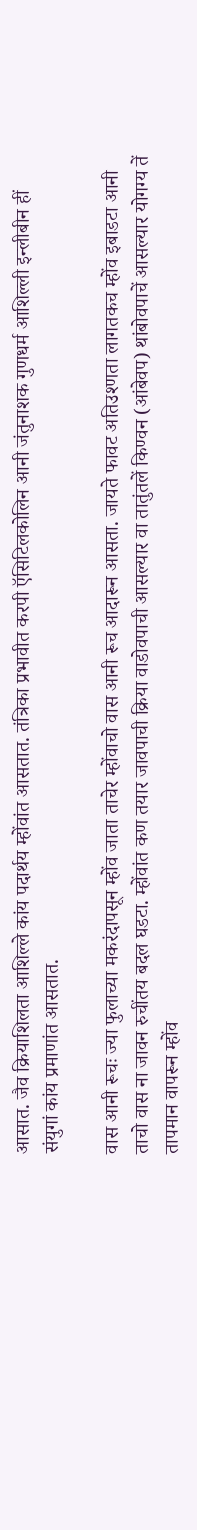आसात. जैव क्रियाशिलता आशिल्ले कांय पदार्थय म्होंवांत आसतात. तंत्रिका प्रभावीत करपी ऍसिटिलकोलिन आनी जंतुनाशक गुणधर्म आशिल्ली इन्लीबीन हीं संयुगां कांय प्रमाणांत आसतात.

वास आनी रूचः ज्या फुलाच्या मकरंदापसून म्होंव जाता ताचेर म्होंवाचो वास आनी रूच आदारून आसता. जायते फावट अतिउश्णता लागतकच म्होंव इबाडटा आनी ताचो वास ना जावन रुचींतय बदल घडटा. म्होंवांत कण तयार जावपाची क्रिया वाडोवपाची आसल्यार वा तातुंतलें किण्वन (आंबेवप) थांबोवपाचें आसल्यार योगग्य तें तापमान वापरून म्होंव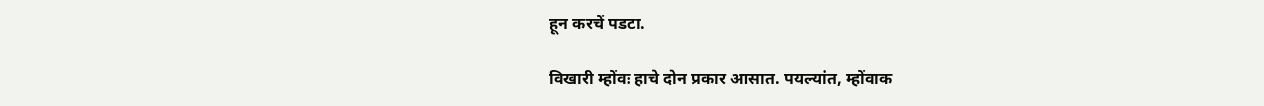हून करचें पडटा.

विखारी म्होंवः हाचे दोन प्रकार आसात. पयल्यांत, म्होंवाक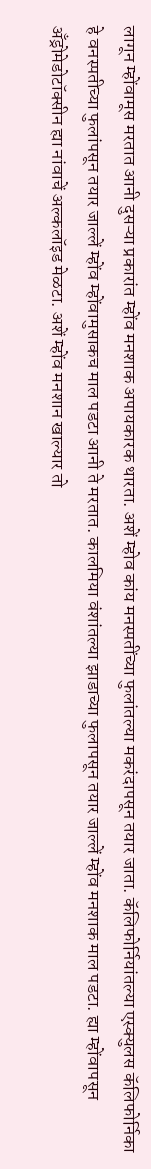लागून म्होंवामूस मरतात आनी दुसऱ्या प्रकारांत म्होंव मनशाक अपायकारक थारता. अशें म्होव कांय मनस्पतींच्या फुलांतल्या मकरंदापसून तयार जाता. कॅलिफोर्नियांतल्या एस्क्युलस कॅलिफोर्निका हे वनस्पतीच्या फुलांपसून तयार जाल्लें म्होंव म्होंवामुसाकच माल पडटा आनी ते मरतात. कालमिया वंशांतल्या झाडाच्या फुलापसून तयार जाल्लें म्होंव मनशाक माल पडटा. ह्या म्होंवापसून अँड्रोमेडोटॉक्सीन ह्या नांवाचें अल्कलॉइड मेळटा. अशें म्होंव मनशान खाल्यार तो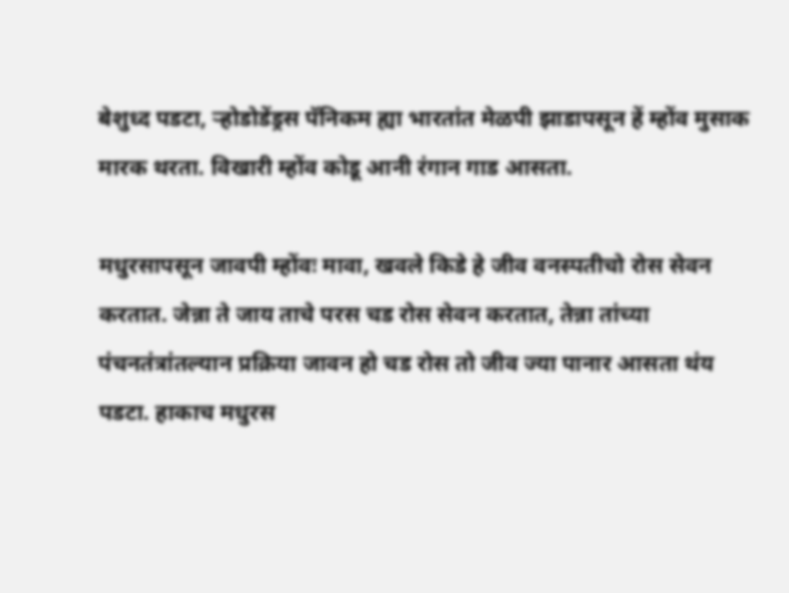बेशुध्द पडटा, ऱ्होडोडेंड्रस पॅनिकम ह्या भारतांत मेळपी झाडापसून हें म्होंव मुसाक मारक थरता. विखारी म्होंव कोडू आनी रंगान गाड आसता.

मधुरसापसून जावपी म्होंवः मावा, खवले किडे हे जीव वनस्पतीचो रोस सेवन करतात. जेन्ना ते जाय ताचे परस चड रोस सेवन करतात, तेन्ना तांच्या पंचनतंत्रांतल्यान प्रक्रिया जावन हो चड रोस तो जीव ज्या पानार आसता थंय पडटा. हाकाच मधुरस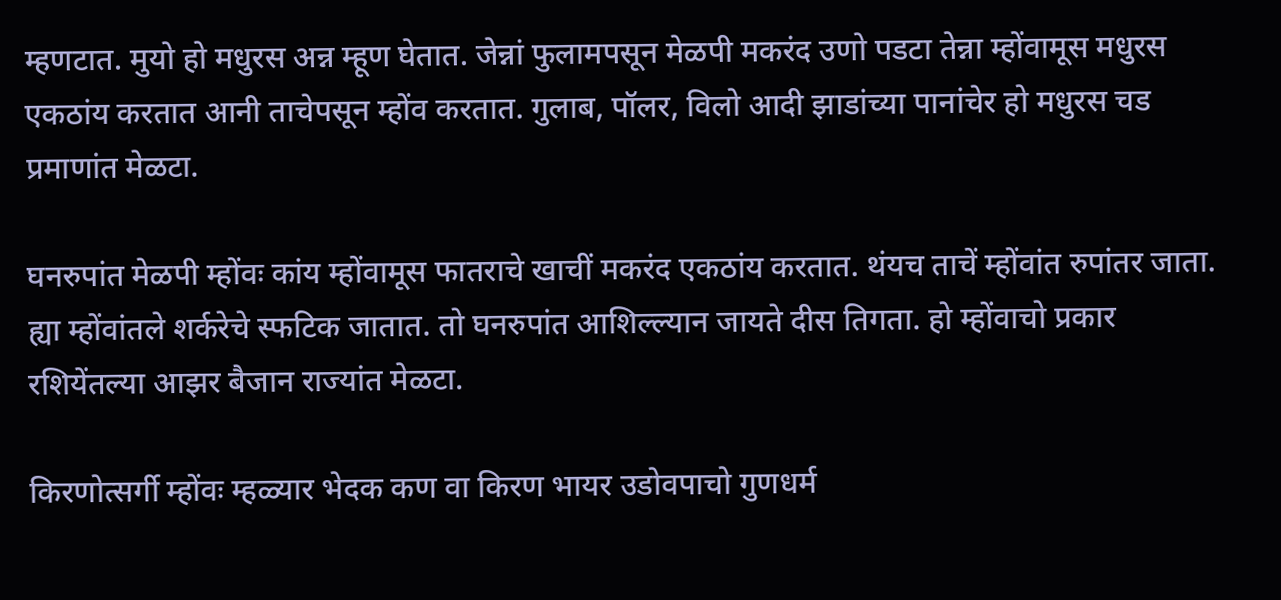म्हणटात. मुयो हो मधुरस अन्न म्हूण घेतात. जेन्नां फुलामपसून मेळपी मकरंद उणो पडटा तेन्ना म्होंवामूस मधुरस एकठांय करतात आनी ताचेपसून म्होंव करतात. गुलाब, पॉलर, विलो आदी झाडांच्या पानांचेर हो मधुरस चड प्रमाणांत मेळटा.

घनरुपांत मेळपी म्होंवः कांय म्होंवामूस फातराचे खाचीं मकरंद एकठांय करतात. थंयच ताचें म्होंवांत रुपांतर जाता. ह्या म्होंवांतले शर्करेचे स्फटिक जातात. तो घनरुपांत आशिल्ल्यान जायते दीस तिगता. हो म्होंवाचो प्रकार रशियेंतल्या आझर बैजान राज्यांत मेळटा.

किरणोत्सर्गी म्होंवः म्हळ्यार भेदक कण वा किरण भायर उडोवपाचो गुणधर्म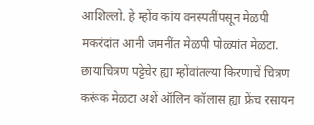आशिल्लो. हे म्होंव कांय वनस्पतींपसून मेळपी मकरंदांत आनी जमनींत मेळपी पोळ्यांत मेळटा. छायाचित्रण पट्टेचेर ह्या म्होंवांतल्या किरणाचें चित्रण करूंक मेळटा अशें ऑलिन कॉलास ह्या फ्रेंच रसायन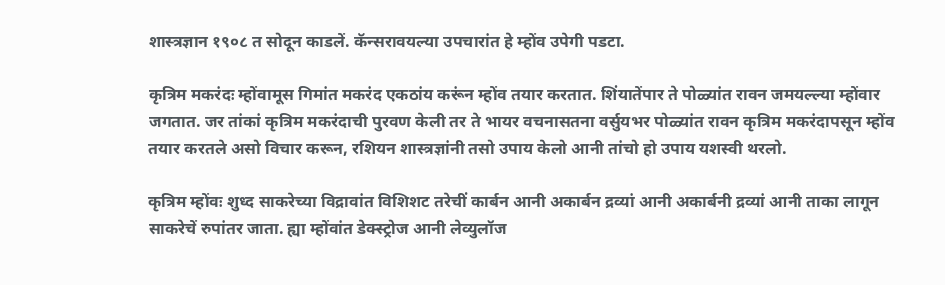शास्त्रज्ञान १९०८ त सोदून काडलें. कॅन्सरावयल्या उपचारांत हे म्होंव उपेगी पडटा.

कृत्रिम मकरंदः म्होंवामूस गिमांत मकरंद एकठांय करूंन म्होंव तयार करतात. शिंयातेंपार ते पोळ्यांत रावन जमयल्ल्या म्होंवार जगतात. जर तांकां कृत्रिम मकरंदाची पुरवण केली तर ते भायर वचनासतना वर्सुयभर पोळ्यांत रावन कृत्रिम मकरंदापसून म्होंव तयार करतले असो विचार करून, रशियन शास्त्रज्ञांनी तसो उपाय केलो आनी तांचो हो उपाय यशस्वी थरलो.

कृत्रिम म्होंवः शुध्द साकरेच्या विद्रावांत विशिशट तरेचीं कार्बन आनी अकार्बन द्रव्यां आनी अकार्बनी द्रव्यां आनी ताका लागून साकरेचें रुपांतर जाता. ह्या म्होंवांत डेक्स्ट्रोज आनी लेव्युलॉज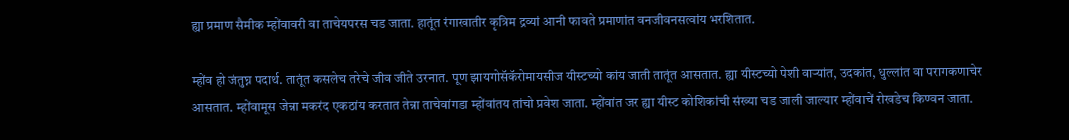ह्या प्रमाण सैमीक म्होंवावरी वा ताचेयपरस चड जाता. हातूंत रंगाखातीर कृत्रिम द्रव्यां आनी फावते प्रमाणांत वनजीवनसत्वांय भरशितात.

म्होंव हो जंतुघ्न पदार्थ. तातूंत कसलेच तरेचे जीव जीते उरनात. पूण झायगोसॅकॅरोमायसीज यीस्टच्यो कांय जाती तातूंत आसतात. ह्या यीस्टच्यो पेशी वाऱ्यांत, उदकांत, धुल्लांत वा परागकणाचेर आसतात. म्होंवामूस जेन्ना मकरंद एकठांय करतात तेन्ना ताचेवांगडा म्होंवांतय तांचो प्रवेश जाता. म्होंवांत जर ह्या यीस्ट कोशिकांची संख्या चड जाली जाल्यार म्होंवाचें रोखडेच किण्वन जाता.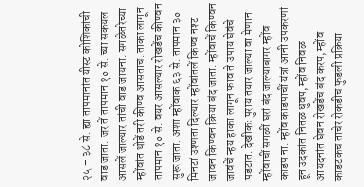२५ – ३८ से. ह्या तापमानांत यीस्ट कोशिकांची वाड जाता. जर तें तापमान १० से. च्या सकयल आसलें जाल्यार तांची वाड जायना. सगळेतरेच्या म्होंवांत थोडें तरी कीण्व आसताच. ताका लागून तापमान १० से. वयर आसल्यार रोखडेंच कीण्वन सुरू जाता. अशा म्होंवाक ६३ से. तापमान ३० मिनटां उश्णता दिल्यार म्होंवांतलें किण्व नश्ट जावन किण्वन क्रिया बंद जाता. म्होंवाचें किण्वन जावंचें न्हय हाका लागून फाव ते उपाय घेवंचे पडटात. देखीकः पुराय तयार जाल्या वा मेणान म्होंवाचीं सगळीं घरां बंद जाल्याबागर म्होंव काडप ना. म्होंव काडपाचीं यंत्रां आनी उपकरणां हून उदकांत नितळ धुवप, म्होंव निवळ आयदनांत घेवन रोखडेंच बंद करप, म्होंव काडटकच ताचेर रोकडीच फुडली प्रक्रिया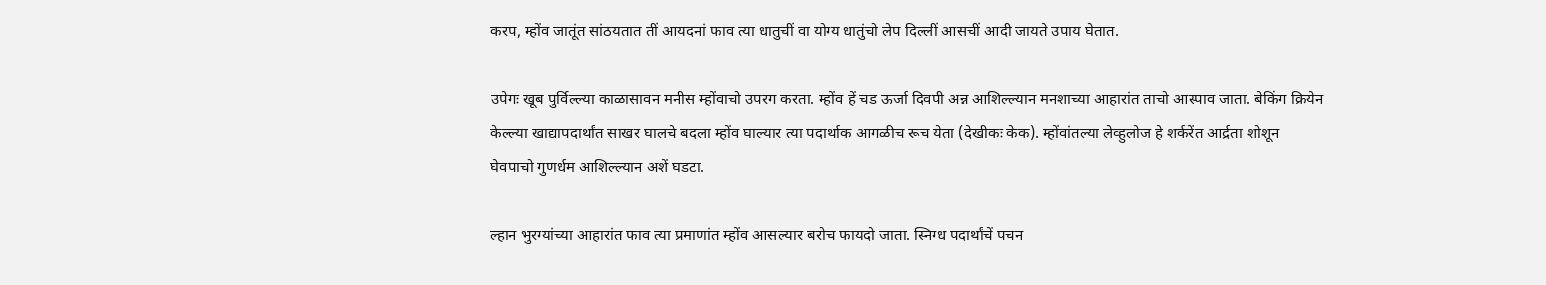करप, म्होंव जातूंत सांठयतात तीं आयदनां फाव त्या धातुचीं वा योग्य धातुंचो लेप दिल्लीं आसचीं आदी जायते उपाय घेतात.

उपेगः खूब पुर्विल्ल्या काळासावन मनीस म्होंवाचो उपरग करता. म्होंव हें चड ऊर्जा दिवपी अन्न आशिल्ल्यान मनशाच्या आहारांत ताचो आस्पाव जाता. बेकिंग क्रियेन केल्ल्या खाद्यापदार्थांत साखर घालचे बदला म्होंव घाल्यार त्या पदार्थाक आगळीच रूच येता (देखीकः केक). म्होंवांतल्या लेव्हुलोज हे शर्करेंत आर्द्रता शोशून घेवपाचो गुणर्धम आशिल्ल्यान अशें घडटा.

ल्हान भुरग्यांच्या आहारांत फाव त्या प्रमाणांत म्होंव आसल्यार बरोच फायदो जाता. स्निग्ध पदार्थांचें पचन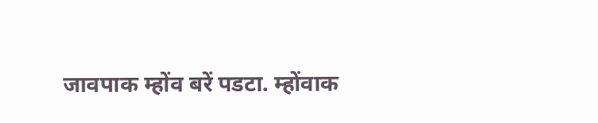जावपाक म्होंव बरें पडटा. म्होंवाक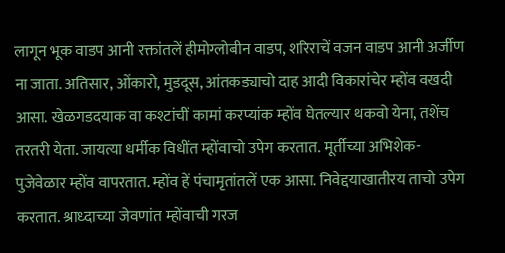लागून भूक वाडप आनी रक्तांतलें हीमोग्लोबीन वाडप, शरिराचें वजन वाडप आनी अर्जीण ना जाता. अतिसार, ओंकारो, मुडदूस, आंतकड्याचो दाह आदी विकारांचेर म्होंव वखदी आसा. खेळगडदयाक वा कश्टांचीं कामां करप्यांक म्होंव घेतल्यार थकवो येना, तशेंच तरतरी येता. जायत्या धर्मीक विधींत म्होंवाचो उपेग करतात. मूर्तीच्या अभिशेक- पुजेवेळार म्होंव वापरतात. म्होंव हें पंचामृतांतलें एक आसा. निवेद्दयाखातीरय ताचो उपेग करतात. श्राध्दाच्या जेवणांत म्होंवाची गरज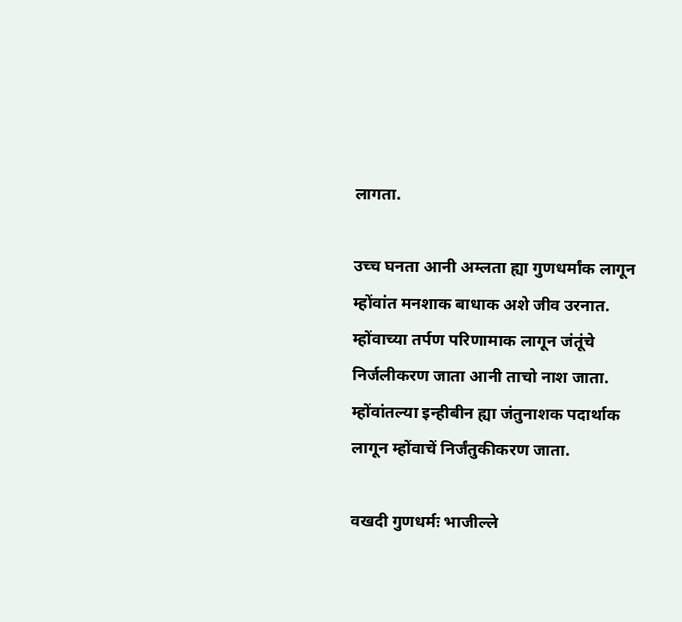लागता.

उच्च घनता आनी अम्लता ह्या गुणधर्मांक लागून म्होंवांत मनशाक बाधाक अशे जीव उरनात. म्होंवाच्या तर्पण परिणामाक लागून जंतूंचे निर्जलीकरण जाता आनी ताचो नाश जाता. म्होंवांतल्या इन्हीबीन ह्या जंतुनाशक पदार्थाक लागून म्होंवाचें निर्जंतुकीकरण जाता.

वखदी गुणधर्मः भाजील्ले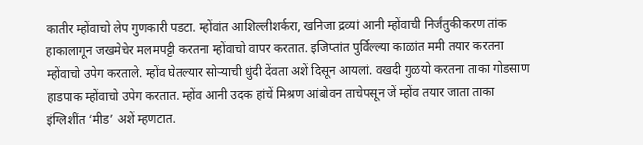कातीर म्होंवाचो लेप गुणकारी पडटा. म्होंवांत आशिल्लीशर्करा, खनिजा द्रव्यां आनी म्होंवाची निर्जंतुकीकरण तांक हाकालागून जखमेचेर मलमपट्टी करतना म्होंवाचो वापर करतात. इजिप्तांत पुर्विल्ल्या काळांत ममी तयार करतना म्होंवाचो उपेग करताले. म्होंव घेतल्यार सोऱ्याची धुंदी देंवता अशें दिसून आयलां. वखदी गुळयो करतना ताका गोडसाण हाडपाक म्होंवाचो उपेग करतात. म्होंव आनी उदक हांचें मिश्रण आंबोवन ताचेपसून जें म्होंव तयार जाता ताका इंग्लिशींत ‘मीड’ अशें म्हणटात.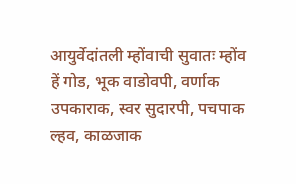आयुर्वेदांतली म्होंवाची सुवातः म्होंव हें गोड, भूक वाडोवपी, वर्णाक उपकाराक, स्वर सुदारपी, पचपाक ल्हव, काळजाक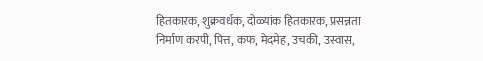हितकारक, शुक्रवर्धक, दोळ्यांक हितकारक, प्रसन्नता निर्माण करपी, पित्त, कफ, मेदमेह, उचकी, उस्वास,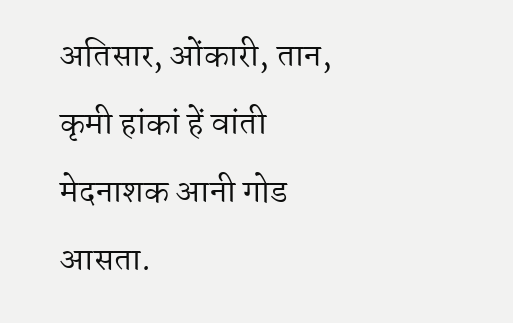अतिसार, ओंकारी, तान, कृमी हांकां हें वांती मेदनाशक आनी गोड आसता.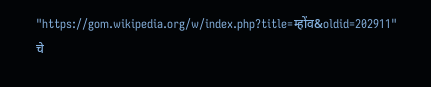"https://gom.wikipedia.org/w/index.php?title=म्होंव&oldid=202911" चे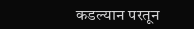कडल्यान परतून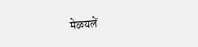मेळयलें